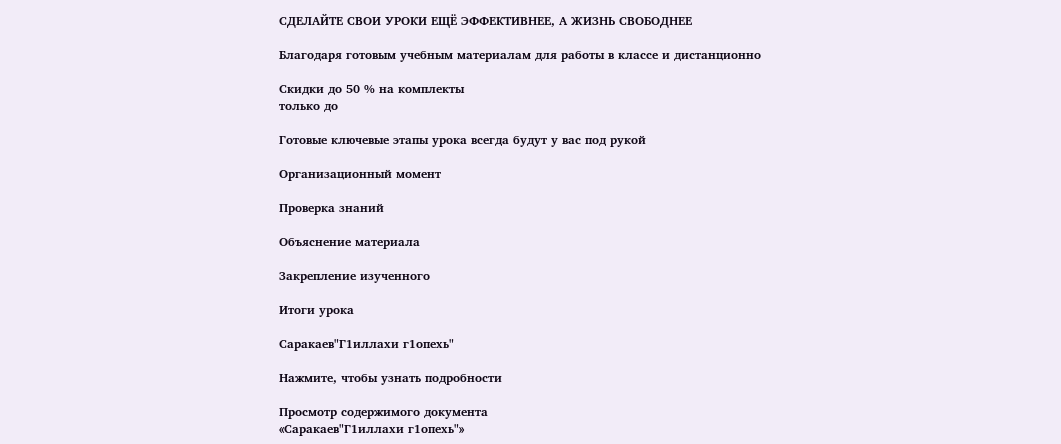СДЕЛАЙТЕ СВОИ УРОКИ ЕЩЁ ЭФФЕКТИВНЕЕ, А ЖИЗНЬ СВОБОДНЕЕ

Благодаря готовым учебным материалам для работы в классе и дистанционно

Скидки до 50 % на комплекты
только до

Готовые ключевые этапы урока всегда будут у вас под рукой

Организационный момент

Проверка знаний

Объяснение материала

Закрепление изученного

Итоги урока

Саракаев"Г1иллахи г1опехь"

Нажмите, чтобы узнать подробности

Просмотр содержимого документа
«Саракаев"Г1иллахи г1опехь"»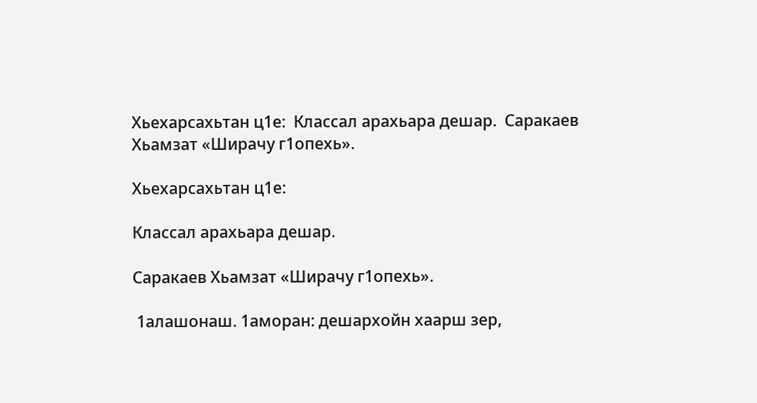Хьехарсахьтан ц1е:  Классал арахьара дешар.  Саракаев Хьамзат «Ширачу г1опехь».

Хьехарсахьтан ц1е:

Классал арахьара дешар.

Саракаев Хьамзат «Ширачу г1опехь».

 1алашонаш. 1аморан: дешархойн хаарш зер,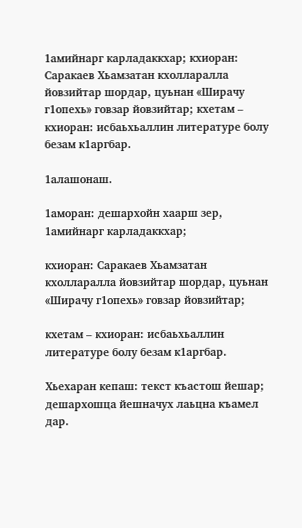1амийнарг карладаккхар; кхиоран: Саракаев Хьамзатан кхолларалла йовзийтар шордар, цуьнан «Ширачу г1опехь» говзар йовзийтар; кхетам – кхиоран: исбаьхьаллин литературе болу безам к1аргбар.

1алашонаш.

1аморан: дешархойн хаарш зер, 1амийнарг карладаккхар;

кхиоран: Саракаев Хьамзатан кхолларалла йовзийтар шордар, цуьнан «Ширачу г1опехь» говзар йовзийтар;

кхетам – кхиоран: исбаьхьаллин литературе болу безам к1аргбар.

Хьехаран кепаш: текст къастош йешар; дешархошца йешначух лаьцна къамел дар.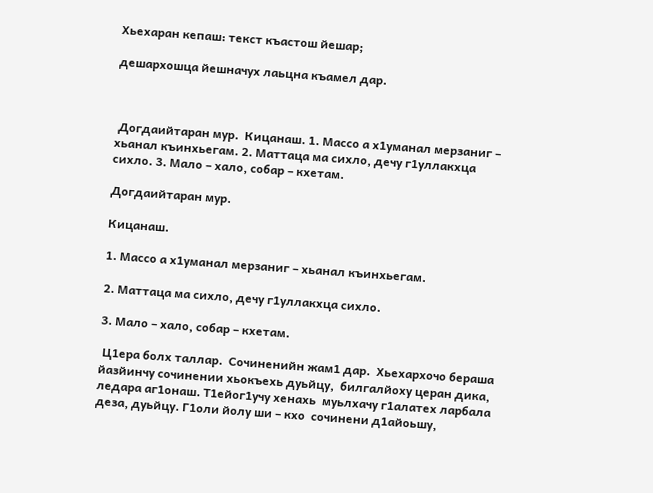Хьехаран кепаш: текст къастош йешар;

дешархошца йешначух лаьцна къамел дар.



 Догдаийтаран мур.  Кицанаш. 1. Массо а х1уманал мерзаниг – хьанал къинхьегам. 2. Маттаца ма сихло, дечу г1уллакхца сихло. 3. Мало – хало, собар – кхетам.

Догдаийтаран мур.

Кицанаш.

1. Массо а х1уманал мерзаниг – хьанал къинхьегам.

2. Маттаца ма сихло, дечу г1уллакхца сихло.

3. Мало – хало, собар – кхетам.

 Ц1ера болх таллар.  Сочиненийн жам1 дар.  Хьехархочо бераша йазйинчу сочинении хьокъехь дуьйцу,  билгалйоху церан дика, ледара аг1онаш. Т1ейог1учу хенахь  муьлхачу г1алатех ларбала деза, дуьйцу. Г1оли йолу ши – кхо  сочинени д1айоьшу,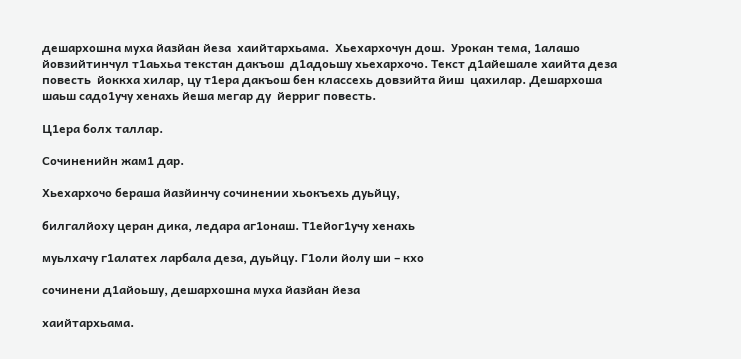дешархошна муха йазйан йеза  хаийтархьама.  Хьехархочун дош.  Урокан тема, 1алашо йовзийтинчул т1аьхьа текстан дакъош  д1адоьшу хьехархочо. Текст д1айешале хаийта деза повесть  йоккха хилар, цу т1ера дакъош бен классехь довзийта йиш  цахилар. Дешархоша шаьш садо1учу хенахь йеша мегар ду  йерриг повесть.

Ц1ера болх таллар.

Сочиненийн жам1 дар.

Хьехархочо бераша йазйинчу сочинении хьокъехь дуьйцу,

билгалйоху церан дика, ледара аг1онаш. Т1ейог1учу хенахь

муьлхачу г1алатех ларбала деза, дуьйцу. Г1оли йолу ши – кхо

сочинени д1айоьшу, дешархошна муха йазйан йеза

хаийтархьама.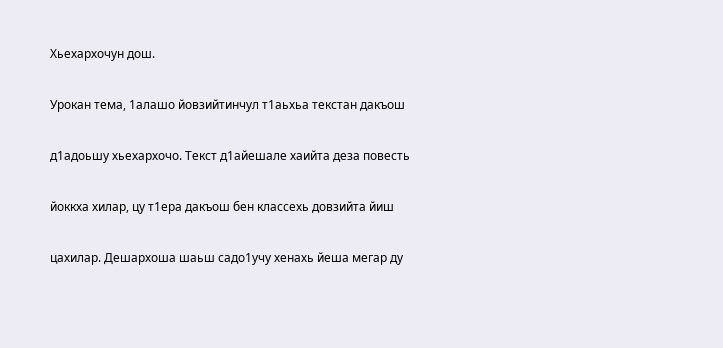Хьехархочун дош.

Урокан тема, 1алашо йовзийтинчул т1аьхьа текстан дакъош

д1адоьшу хьехархочо. Текст д1айешале хаийта деза повесть

йоккха хилар, цу т1ера дакъош бен классехь довзийта йиш

цахилар. Дешархоша шаьш садо1учу хенахь йеша мегар ду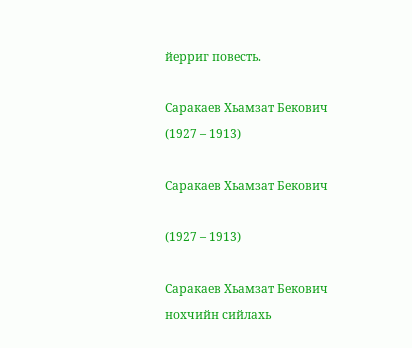йерриг повесть.

Саракаев Хьамзат Бекович  (1927 – 1913)

Саракаев Хьамзат Бекович

(1927 – 1913)

Саракаев Хьамзат Бекович нохчийн сийлахь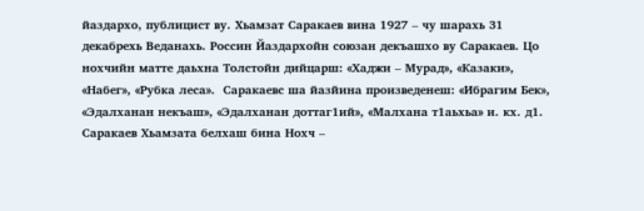йаздархо, публицист ву. Хьамзат Саракаев вина 1927 – чу шарахь 31 декабрехь Веданахь. Россин Йаздархойн союзан декъашхо ву Саракаев. Цо нохчийн матте даьхна Толстойн дийцарш: «Хаджи – Мурад», «Казаки», «Набег», «Рубка леса».  Саракаевс ша йазйина произведенеш: «Ибрагим Бек», «Эдалханан некъаш», «Эдалханан доттаг1ий», «Малхана т1аьхьа» и. кх. д1. Саракаев Хьамзата белхаш бина Нохч –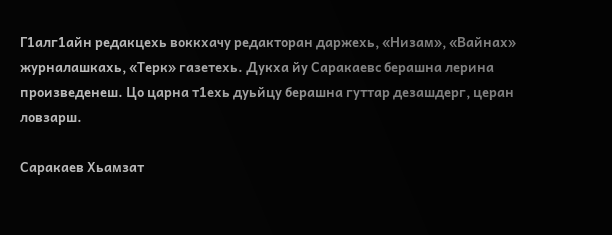Г1алг1айн редакцехь воккхачу редакторан даржехь, «Низам», «Вайнах» журналашкахь, «Терк» газетехь. Дукха йу Саракаевс берашна лерина произведенеш. Цо царна т1ехь дуьйцу берашна гуттар дезашдерг, церан ловзарш.

Саракаев Хьамзат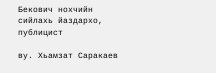Бекович нохчийн сийлахь йаздархо, публицист

ву. Хьамзат Саракаев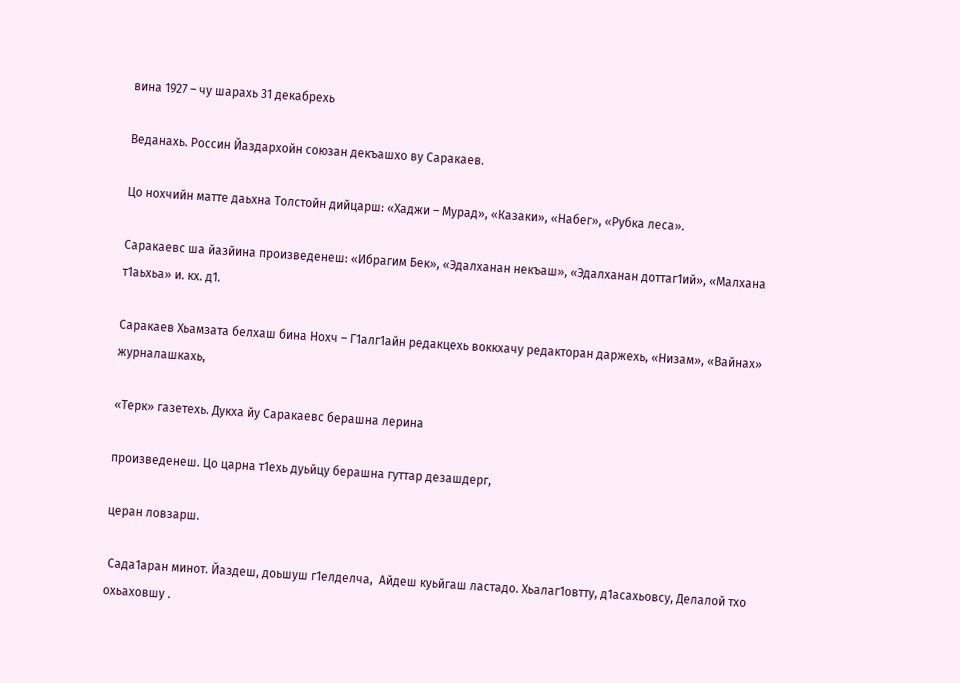вина 1927 – чу шарахь 31 декабрехь

Веданахь. Россин Йаздархойн союзан декъашхо ву Саракаев.

Цо нохчийн матте даьхна Толстойн дийцарш: «Хаджи – Мурад», «Казаки», «Набег», «Рубка леса».

Саракаевс ша йазйина произведенеш: «Ибрагим Бек», «Эдалханан некъаш», «Эдалханан доттаг1ий», «Малхана т1аьхьа» и. кх. д1.

Саракаев Хьамзата белхаш бина Нохч – Г1алг1айн редакцехь воккхачу редакторан даржехь, «Низам», «Вайнах» журналашкахь,

«Терк» газетехь. Дукха йу Саракаевс берашна лерина

произведенеш. Цо царна т1ехь дуьйцу берашна гуттар дезашдерг,

церан ловзарш.

 Сада1аран минот. Йаздеш, доьшуш г1елделча,  Айдеш куьйгаш ластадо. Хьалаг1овтту, д1асахьовсу, Делалой тхо охьаховшу .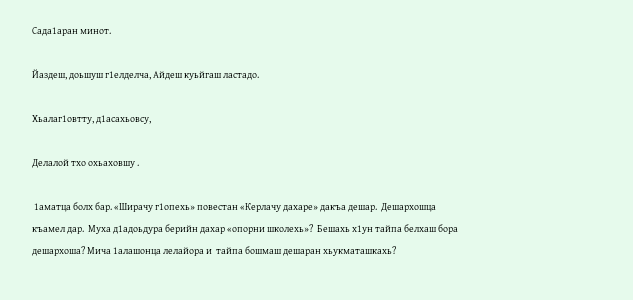Сада1аран минот.

Йаздеш, доьшуш г1елделча, Айдеш куьйгаш ластадо.

Хьалаг1овтту, д1асахьовсу,

Делалой тхо охьаховшу .

 1аматца болх бар. «Ширачу г1опехь» повестан «Керлачу дахаре» дакъа дешар.  Дешархошца къамел дар.  Муха д1адоьдура берийн дахар «опорни школехь»?  Бешахь х1ун тайпа белхаш бора дешархоша? Мича 1алашонца лелайора и  тайпа бошмаш дешаран хьукматашкахь?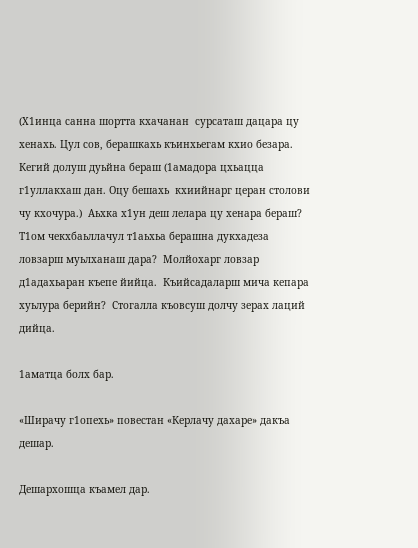(Х1инца санна шортта кхачанан  сурсаташ дацара цу хенахь. Цул сов, берашкахь къинхьегам кхио безара.  Кегий долуш дуьйна бераш (1амадора цхьацца г1уллакхаш дан. Оцу бешахь  кхиийнарг церан столови чу кхочура.)  Аьхка х1ун деш лелара цу хенара бераш?  Т1ом чекхбаьллачул т1аьхьа берашна дукхадеза ловзарш муьлханаш дара?  Молйохарг ловзар д1адахьаран къепе йийца.  Къийсадаларш мича кепара хуьлура берийн?  Стогалла къовсуш долчу зерах лаций дийца.

1аматца болх бар.

«Ширачу г1опехь» повестан «Керлачу дахаре» дакъа дешар.

Дешархошца къамел дар.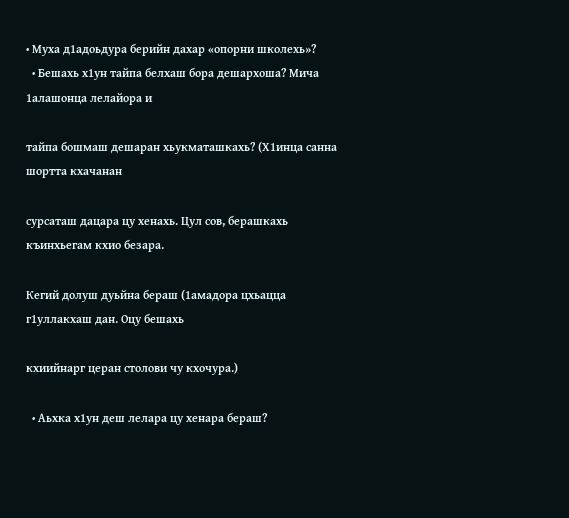• Муха д1адоьдура берийн дахар «опорни школехь»?
  • Бешахь х1ун тайпа белхаш бора дешархоша? Мича 1алашонца лелайора и

тайпа бошмаш дешаран хьукматашкахь? (Х1инца санна шортта кхачанан

сурсаташ дацара цу хенахь. Цул сов, берашкахь къинхьегам кхио безара.

Кегий долуш дуьйна бераш (1амадора цхьацца г1уллакхаш дан. Оцу бешахь

кхиийнарг церан столови чу кхочура.)

  • Аьхка х1ун деш лелара цу хенара бераш?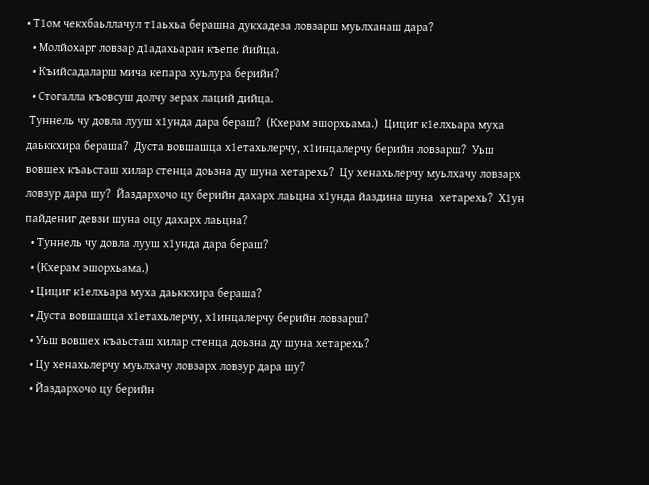• Т1ом чекхбаьллачул т1аьхьа берашна дукхадеза ловзарш муьлханаш дара?
  • Молйохарг ловзар д1адахьаран къепе йийца.
  • Къийсадаларш мича кепара хуьлура берийн?
  • Стогалла къовсуш долчу зерах лаций дийца.
 Туннель чу довла лууш х1унда дара бераш?  (Кхерам эшорхьама.)  Цициг к1елхьара муха даьккхира бераша?  Дуста вовшашца х1етахьлерчу, х1инцалерчу берийн ловзарш?  Уьш вовшех къаьсташ хилар стенца доьзна ду шуна хетарехь?  Цу хенахьлерчу муьлхачу ловзарх ловзур дара шу?  Йаздархочо цу берийн дахарх лаьцна х1унда йаздина шуна  хетарехь?  Х1ун пайдениг девзи шуна оцу дахарх лаьцна?
  • Туннель чу довла лууш х1унда дара бераш?
  • (Кхерам эшорхьама.)
  • Цициг к1елхьара муха даьккхира бераша?
  • Дуста вовшашца х1етахьлерчу, х1инцалерчу берийн ловзарш?
  • Уьш вовшех къаьсташ хилар стенца доьзна ду шуна хетарехь?
  • Цу хенахьлерчу муьлхачу ловзарх ловзур дара шу?
  • Йаздархочо цу берийн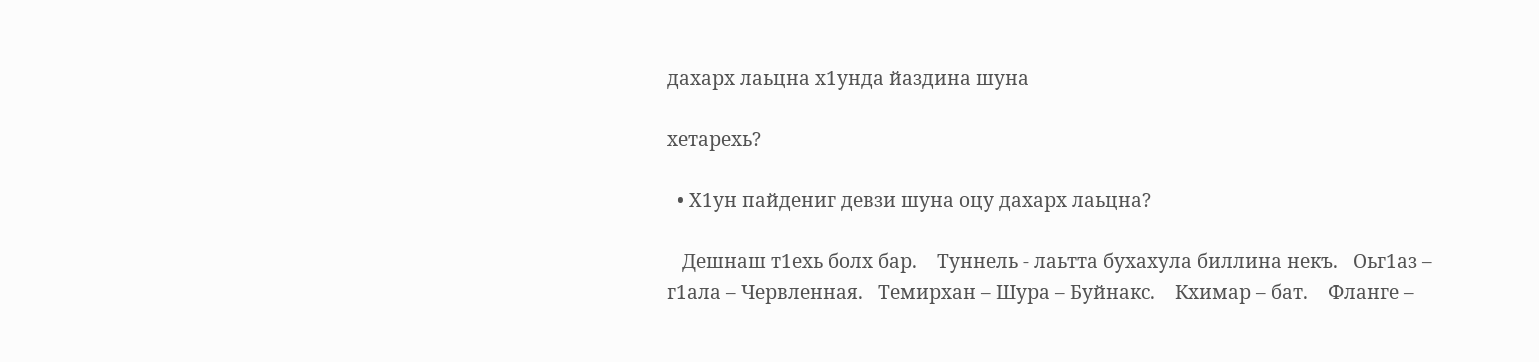дахарх лаьцна х1унда йаздина шуна

хетарехь?

  • Х1ун пайдениг девзи шуна оцу дахарх лаьцна?

   Дешнаш т1ехь болх бар.    Туннель - лаьтта бухахула биллина некъ.   Оьг1аз – г1ала – Червленная.   Темирхан – Шура – Буйнакс.    Кхимар – бат.    Фланге –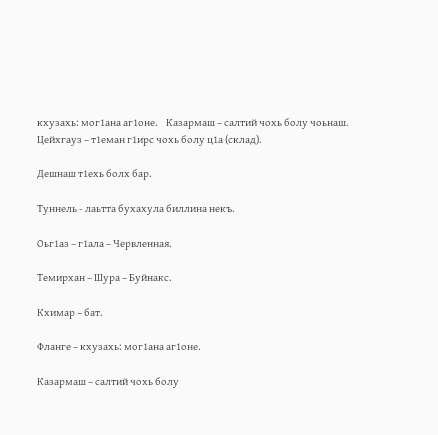кхузахь: мог1ана аг1оне.    Казармаш – салтий чохь болу чоьнаш.    Цейхгауз – т1еман г1ирс чохь болу ц1а (склад).

Дешнаш т1ехь болх бар.

Туннель - лаьтта бухахула биллина некъ.

Оьг1аз – г1ала – Червленная.

Темирхан – Шура – Буйнакс.

Кхимар – бат.

Фланге – кхузахь: мог1ана аг1оне.

Казармаш – салтий чохь болу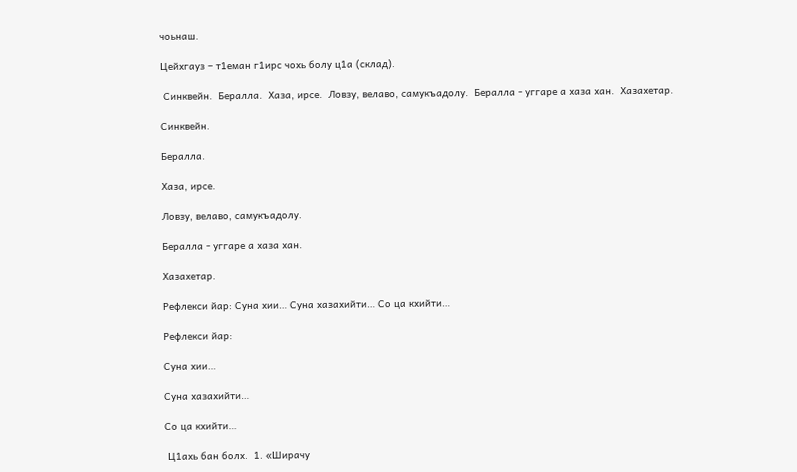чоьнаш.

Цейхгауз – т1еман г1ирс чохь болу ц1а (склад).

 Синквейн.  Бералла.  Хаза, ирсе.  Ловзу, велаво, самукъадолу.  Бералла - уггаре а хаза хан.  Хазахетар.

Синквейн.

Бералла.

Хаза, ирсе.

Ловзу, велаво, самукъадолу.

Бералла - уггаре а хаза хан.

Хазахетар.

Рефлекси йар: Суна хии… Суна хазахийти… Со ца кхийти…

Рефлекси йар:

Суна хии…

Суна хазахийти…

Со ца кхийти…

 Ц1ахь бан болх.  1. «Ширачу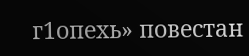г1опехь» повестан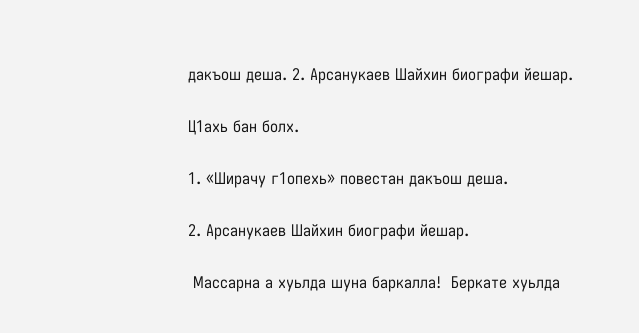дакъош деша. 2. Арсанукаев Шайхин биографи йешар.

Ц1ахь бан болх.

1. «Ширачу г1опехь» повестан дакъош деша.

2. Арсанукаев Шайхин биографи йешар.

 Массарна а хуьлда шуна баркалла!  Беркате хуьлда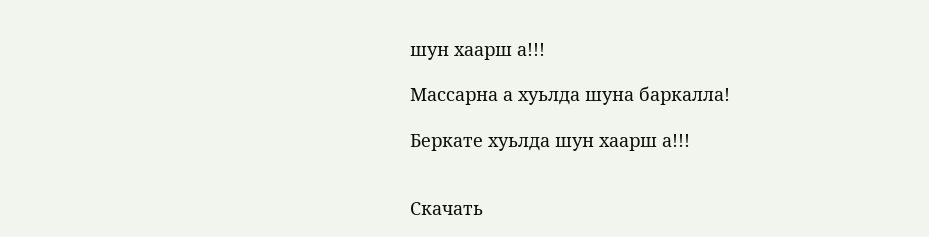шун хаарш а!!!

Массарна а хуьлда шуна баркалла!

Беркате хуьлда шун хаарш а!!!


Скачать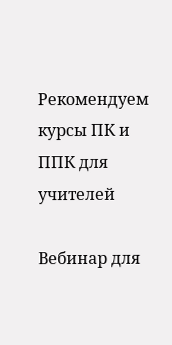Рекомендуем курсы ПК и ППК для учителей

Вебинар для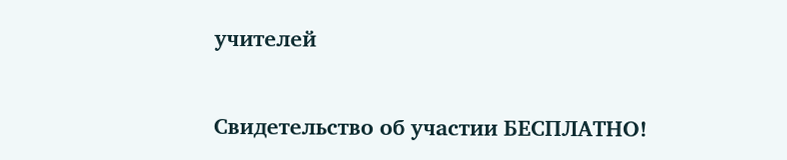учителей

Свидетельство об участии БЕСПЛАТНО!